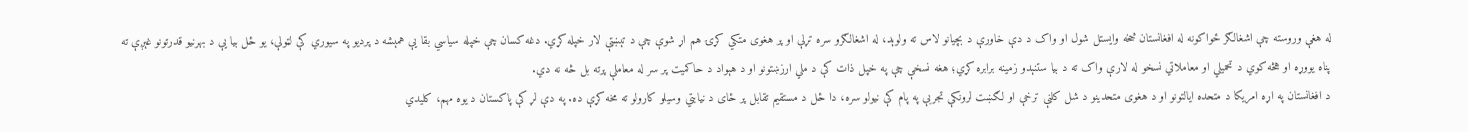له هغې وروسته چې اشغالګر ځواکونه له افغانستان څخه وایستل شول او واک د دې خاورې د بچیانو لاس ته ولوېد، له اشغالګرو سره تړلې او پر هغوی متکي کړۍ هم اړ شوې چې د تېښتې لار خپله کړي. دغه کسان چې خپله سیاسي بقا یې همېشه د پردیو په سیوري کې لټولې، یو ځل بیا یې د بهرنیو قدرتونو غېږې ته پناه یووړه او هڅه کوي د تحمیلي او معاملاتي نسخو له لارې واک ته د بیا ستنېدو زمینه برابره کړي؛ هغه نسخې چې په خپل ذات کې د ملي ارزښتونو او د هېواد د حاکمیت پر سر له معاملې پرته بل څه نه دي.
د افغانستان په اړه امریکا د متحده ایالتونو او د هغوی متحدینو د شل کلنې ترخې او لګښت لرونکې تجربې په پام کې نیولو سره، دا ځل د مستقیم تقابل پر ځای د نیابتي وسیلو کارولو ته مخه کړې ده. په دې لړ کې پاکستان د یوه مهم، کلیدي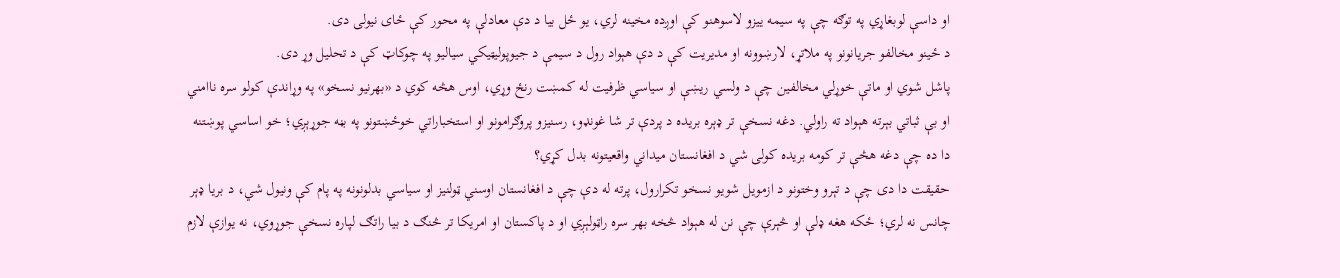او داسې لوبغاړي په توګه چې په سیمه ییزو لاسوهنو کې اوږده مخینه لري، یو ځل بیا د دې معادلې په محور کې ځای نیولی دی.
د ځینو مخالفو جریانونو په ملاتړ، لارښوونه او مدیریت کې د دې هېواد رول د سیمې د جیوپولیټیکي سیالیو په چوکاټ کې د تحلیل وړ دی.
پاشل شوي او ماتې خوړلي مخالفین چې د ولسي ریښې او سیاسي ظرفیت له کمښت رنځ وړي، اوس هڅه کوي د «بهرنیو نسخو» په وړاندې کولو سره ناامني او بې ثباتي بېرته هېواد ته راولي. دغه نسخې تر ډېره بریده د پردې تر شا غونډو، رسنیزو پروګرامونو او استخباراتي خوځښتونو په بڼه جوړېږي؛ خو اساسي پوښتنه دا ده چې دغه هڅې تر کومه بریده کولی شي د افغانستان میداني واقعیتونه بدل کړي؟
حقیقت دا دی چې د تېرو وختونو د ازمویل شویو نسخو تکرارول، پرته له دې چې د افغانستان اوسني ټولنیز او سیاسي بدلونونه په پام کې ونیول شي، د بریا ډېر چانس نه لري؛ ځکه هغه ډلې او څېرې چې نن له هېواد څخه بهر سره راټولېږي او د پاکستان او امریکا تر څنګ د بیا راتګ لپاره نسخې جوړوي، نه یوازې لازم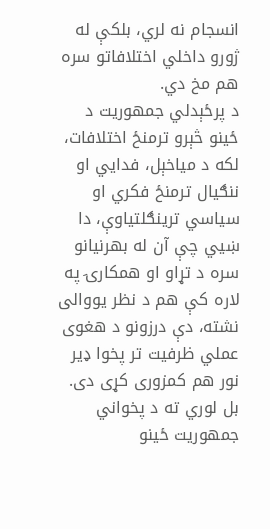انسجام نه لري، بلکې له ژورو داخلي اختلافاتو سره هم مخ دي.
د پرځېدلي جمهوریت د ځینو څېرو ترمنځ اختلافات، لکه د میاخېل، فدایي او ننګیال ترمنځ فکري او سیاسي ترینګلتیاوې، دا ښيي چې آن له بهرنیانو سره د تړاو او همکارۍ په لاره کې هم د نظر یووالی نشته، دې درزونو د هغوی عملي ظرفیت تر پخوا ډیر نور هم کمزوری کړی دی.
بل لوري ته د پخواني جمهوریت ځینو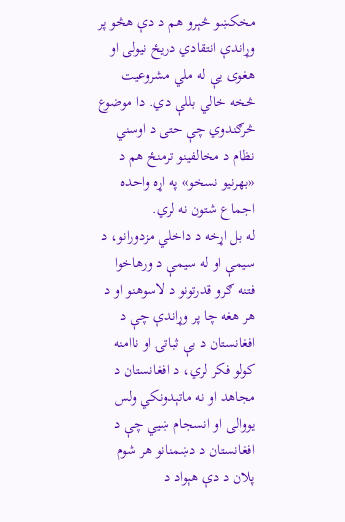مخکښو څېرو هم د دې هڅو پر وړاندې انتقادي دریځ نیولی او هغوی یې له ملي مشروعیت څخه خالي بللې دي. دا موضوع څرګندوي چې حتی د اوسني نظام د مخالفینو ترمنځ هم د «بهرنیو نسخو» په اړه واحده اجماع شتون نه لري.
له بل اړخه د داخلي مزدورانو، د سیمې او له سیمې د ورهاخوا فتنه ګرو قدرتونو د لاسوهنو او د هر هغه چا پر وړاندې چې د افغانستان د بې ثباتۍ او ناامنه کولو فکر لري، د افغانستان د مجاهد او نه ماتېدونکي ولس یووالی او انسجام ښيي چې د افغانستان د دښمنانو هر شوم پلان د دې هېواد د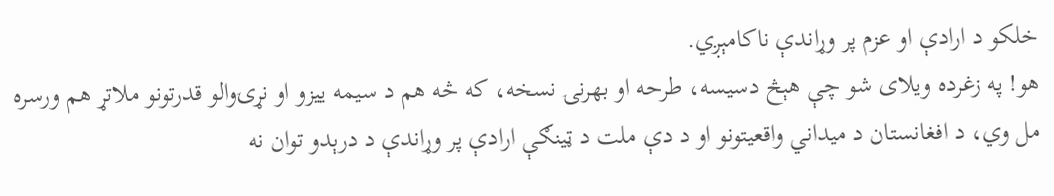خلکو د ارادې او عزم پر وړاندې ناکامېږي.
هو! په زغرده ویلای شو چې هېڅ دسيسه، طرحه او بهرنۍ نسخه، که څه هم د سیمه ییزو او نړۍوالو قدرتونو ملاتړ هم ورسره مل وي، د افغانستان د میداني واقعیتونو او د دې ملت د ټینګې ارادې پر وړاندې د درېدو توان نه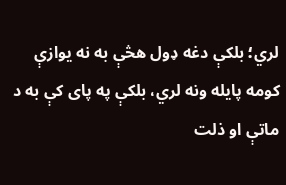لري؛ بلکې دغه ډول هڅې به نه یوازې کومه پایله ونه لري، بلکې په پای کې به د ماتې او ذلت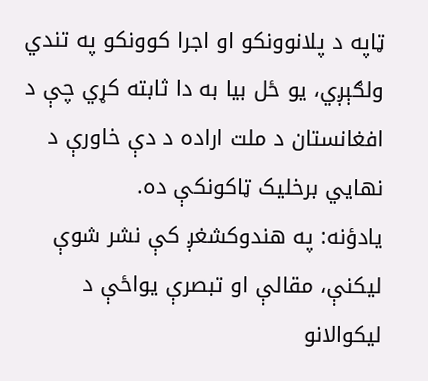ټاپه د پلانوونکو او اجرا کوونکو په تندي ولګېږي، یو ځل بیا به دا ثابته کړي چې د افغانستان د ملت اراده د دې خاورې د نهایي برخلیک ټاکونکې ده.
یادؤنه: په هندوکشغږ کې نشر شوې لیکنې، مقالې او تبصرې یواځې د لیکوالانو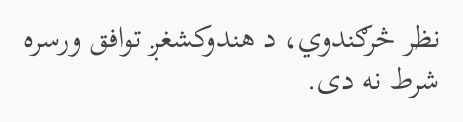نظر څرګندوي، د هندوکشغږ توافق ورسره شرط نه دی.